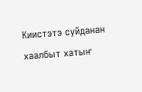Киистэтэ суйданан хаалбыт хатыҥ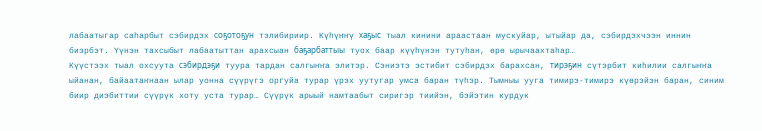лабаатыгар саһарбыт сэбирдэх соҕотоҕун тэлибириир. Күһүҥҥү хаҕыс тыал кинини араастаан мускуйар, ытыйар да, сэбирдэхчээн иннин биэрбэт. Үүнэн тахсыбыт лабаатыттан арахсыан баҕарбаттыы туох баар күүһүнэн тутуһан, өрө ырычаахтаһар…
Күүстээх тыал охсуута сэбирдэҕи туура тардан салгыҥҥа элитэр. Сэниэтэ эстибит сэбирдэх барахсан, тирэҕин сүтэрбит киһилии салгыҥҥа ыйанан, байаатаҥнаан ылар уонна сүүрүгэ оргуйа турар үрэх уутугар умса баран түһэр. Тымныы ууга тимирэ-тимирэ күөрэйэн баран, синим биир диэбиттии сүүрүк хоту уста турар… Сүүрүк арыый намтаабыт сиригэр тиийэн, бэйэтин курдук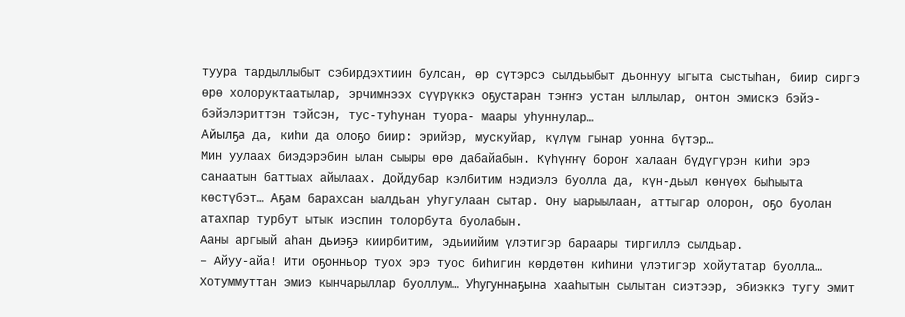туура тардыллыбыт сэбирдэхтиин булсан, өр сүтэрсэ сылдьыбыт дьоннуу ыгыта сыстыһан, биир сиргэ өрө холоруктаатылар, эрчимнээх сүүрүккэ оҕустаран тэҥҥэ устан ыллылар, онтон эмискэ бэйэ-бэйэлэриттэн тэйсэн, тус-туһунан туора- маары уһуннулар…
Айылҕа да, киһи да олоҕо биир: эрийэр, мускуйар, күлүм гынар уонна бүтэр…
Мин уулаах биэдэрэбин ылан сыыры өрө дабайабын. Күһүҥҥү бороҥ халаан бүдүгүрэн киһи эрэ санаатын баттыах айылаах. Дойдубар кэлбитим нэдиэлэ буолла да, күн-дьыл көнүөх быһыыта көстүбэт… Аҕам барахсан ыалдьан уһугулаан сытар. Ону ыарыылаан, аттыгар олорон, оҕо буолан атахпар турбут ытык иэспин толорбута буолабын.
Ааны аргыый аһан дьиэҕэ киирбитим, эдьиийим үлэтигэр бараары тиргиллэ сылдьар.
– Айуу-айа! Ити оҕонньор туох эрэ туос биһигин көрдөтөн киһини үлэтигэр хойутатар буолла… Хотуммуттан эмиэ кынчарыллар буоллум… Уһугуннаҕына хааһытын сылытан сиэтээр, эбиэккэ тугу эмит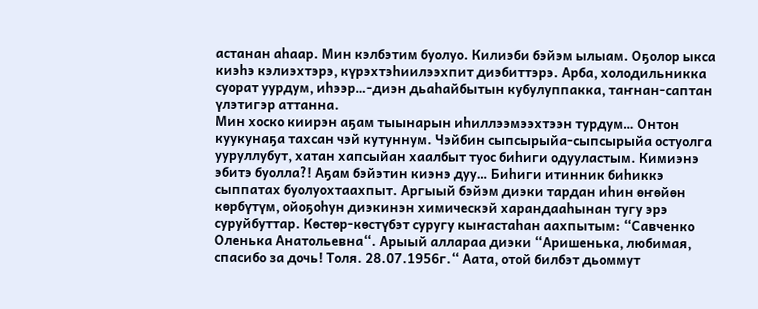астанан аһаар. Мин кэлбэтим буолуо. Килиэби бэйэм ылыам. Оҕолор ыкса киэһэ кэлиэхтэрэ, күрэхтэһиилээхпит диэбиттэрэ. Арба, холодильникка суорат уурдум, иһээр…-диэн дьаһайбытын кубулуппакка, таҥнан-саптан үлэтигэр аттанна.
Мин хоско киирэн аҕам тыынарын иһиллээмээхтээн турдум… Онтон куукунаҕа тахсан чэй кутуннум. Чэйбин сыпсырыйа-сыпсырыйа остуолга ууруллубут, хатан хапсыйан хаалбыт туос биһиги одууластым. Кимиэнэ эбитэ буолла?! Аҕам бэйэтин киэнэ дуу… Биһиги итинник биһиккэ сыппатах буолуохтаахпыт. Аргыый бэйэм диэки тардан иһин өҥөйөн көрбүтүм, ойоҕоһун диэкинэн химическэй харандааһынан тугу эрэ суруйбуттар. Көстөр-көстүбэт суругу кыҥастаһан аахпытым: “Савченко Оленька Анатольевна“. Арыый аллараа диэки “Аришенька, любимая, спасибо за дочь! Толя. 28.07.1956г.“ Аата, отой билбэт дьоммут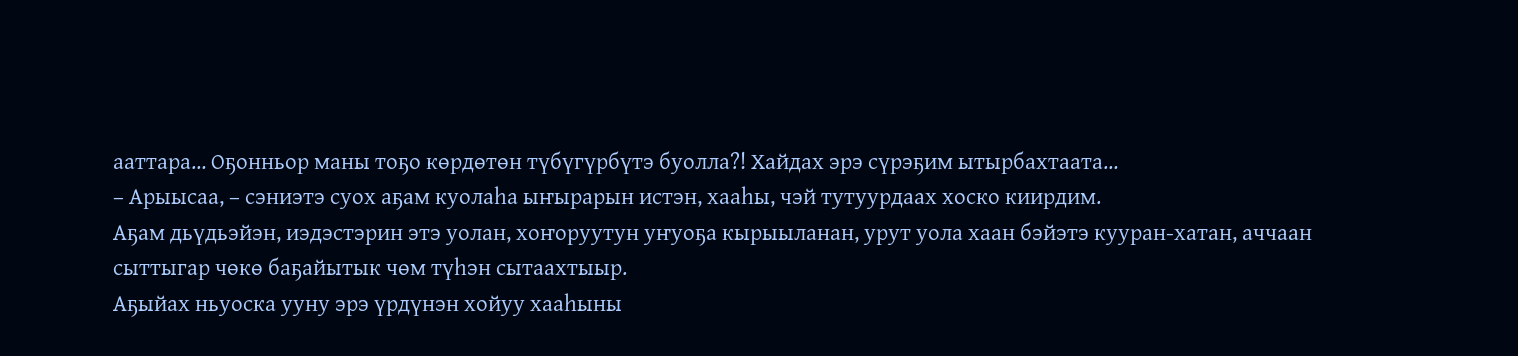ааттара… Оҕонньор маны тоҕо көрдөтөн түбүгүрбүтэ буолла?! Хайдах эрэ сүрэҕим ытырбахтаата…
– Арыысаа, – сэниэтэ суох аҕам куолаһа ыҥырарын истэн, хааһы, чэй тутуурдаах хоско киирдим.
Аҕам дьүдьэйэн, иэдэстэрин этэ уолан, хоҥоруутун уҥуоҕа кырыыланан, урут уола хаан бэйэтэ кууран-хатан, аччаан сыттыгар чөкө баҕайытык чөм түһэн сытаахтыыр.
Аҕыйах ньуоска ууну эрэ үрдүнэн хойуу хааһыны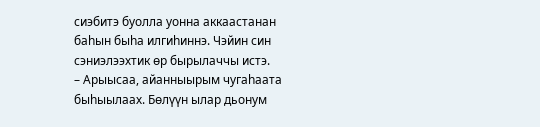сиэбитэ буолла уонна аккаастанан баһын быһа илгиһиннэ. Чэйин син сэниэлээхтик өр бырылаччы истэ.
– Арыысаа, айанныырым чугаһаата быһыылаах. Бөлүүн ылар дьонум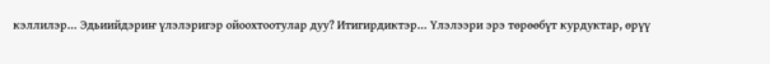кэллилэр… Эдьиийдэриҥ үлэлэригэр ойоохтоотулар дуу? Итигирдиктэр… Үлэлээри эрэ төрөөбүт курдуктар, өрүү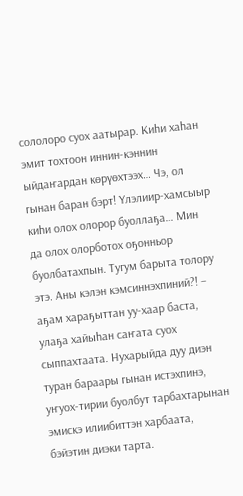сололоро суох аатырар. Киһи хаһан эмит тохтоон иннин-кэннин ыйдаҥардан көрүөхтээх… Чэ, ол гынан баран бэрт! Үлэлиир-хамсыыр киһи олох олорор буоллаҕа… Мин да олох олорботох оҕонньор буолбатахпын. Тугум барыта толору этэ. Аны кэлэн кэмсиннэхпиний?! – аҕам хараҕыттан уу-хаар баста, улаҕа хайыһан саҥата суох сыппахтаата. Нухарыйда дуу диэн туран бараары гынан истэхпинэ, уҥуох-тирии буолбут тарбахтарынан эмискэ илиибиттэн харбаата, бэйэтин диэки тарта.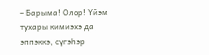– Барыма! Олор! Үйэм тухары кимиэхэ да эппэккэ, сүгэһэр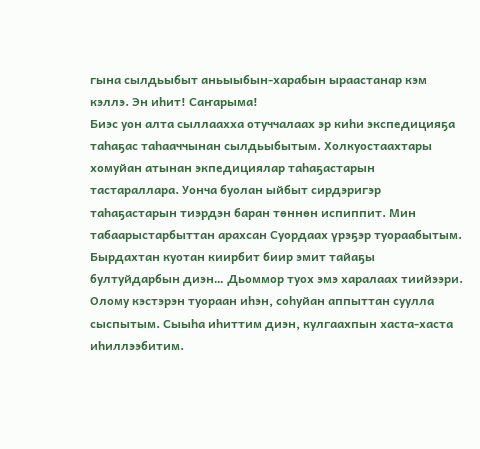гына сылдьыбыт аньыыбын-харабын ыраастанар кэм кэллэ. Эн иһит! Саҥарыма!
Биэс уон алта сыллаахха отуччалаах эр киһи экспедицияҕа таһаҕас таһааччынан сылдьыбытым. Холкуостаахтары хомуйан атынан экпедициялар таһаҕастарын тастараллара. Уонча буолан ыйбыт сирдэригэр таһаҕастарын тиэрдэн баран төннөн испиппит. Мин табаарыстарбыттан арахсан Суордаах үрэҕэр туораабытым. Бырдахтан куотан киирбит биир эмит тайаҕы бултуйдарбын диэн… Дьоммор туох эмэ харалаах тиийээри. Олому кэстэрэн туораан иһэн, соһуйан аппыттан суулла сыспытым. Сыыһа иһиттим диэн, кулгаахпын хаста-хаста иһиллээбитим.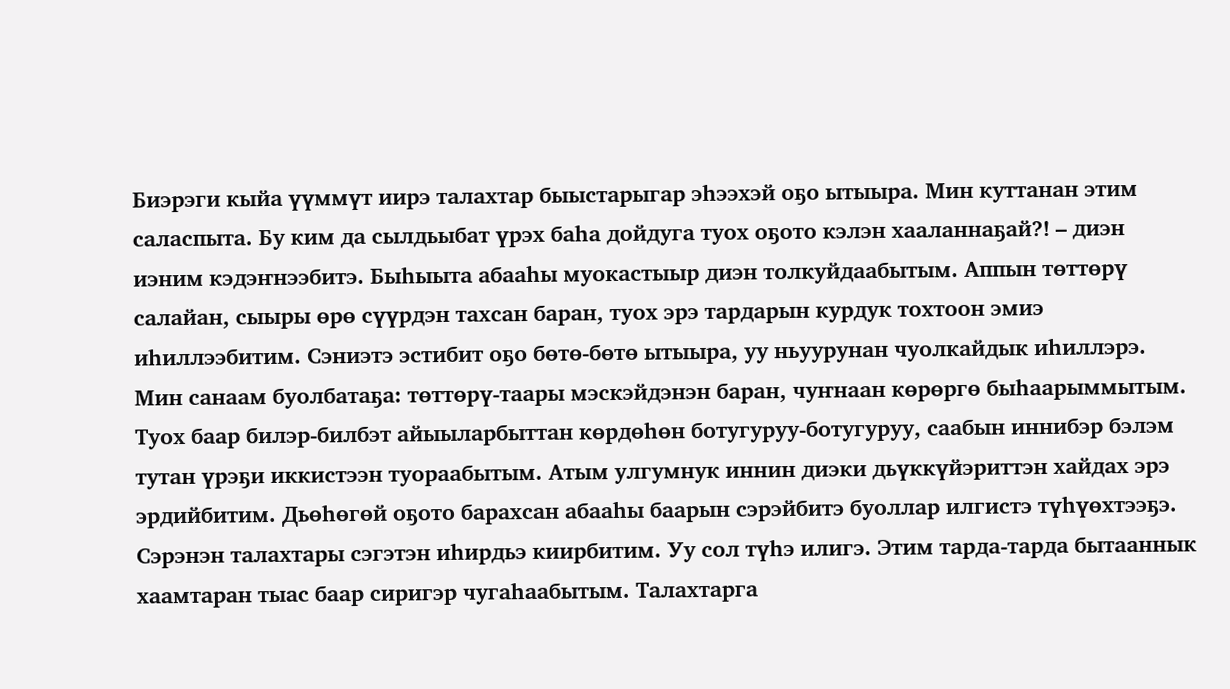Биэрэги кыйа үүммүт иирэ талахтар быыстарыгар эһээхэй оҕо ытыыра. Мин куттанан этим саласпыта. Бу ким да сылдьыбат үрэх баһа дойдуга туох оҕото кэлэн хааланнаҕай?! – диэн иэним кэдэҥнээбитэ. Быһыыта абааһы муокастыыр диэн толкуйдаабытым. Аппын төттөрү салайан, сыыры өрө сүүрдэн тахсан баран, туох эрэ тардарын курдук тохтоон эмиэ иһиллээбитим. Сэниэтэ эстибит оҕо бөтө-бөтө ытыыра, уу ньуурунан чуолкайдык иһиллэрэ. Мин санаам буолбатаҕа: төттөрү-таары мэскэйдэнэн баран, чуҥнаан көрөргө быһаарыммытым. Туох баар билэр-билбэт айыыларбыттан көрдөһөн ботугуруу-ботугуруу, саабын иннибэр бэлэм тутан үрэҕи иккистээн туораабытым. Атым улгумнук иннин диэки дьүккүйэриттэн хайдах эрэ эрдийбитим. Дьөһөгөй оҕото барахсан абааһы баарын сэрэйбитэ буоллар илгистэ түһүөхтээҕэ. Сэрэнэн талахтары сэгэтэн иһирдьэ киирбитим. Уу сол түһэ илигэ. Этим тарда-тарда бытааннык хаамтаран тыас баар сиригэр чугаһаабытым. Талахтарга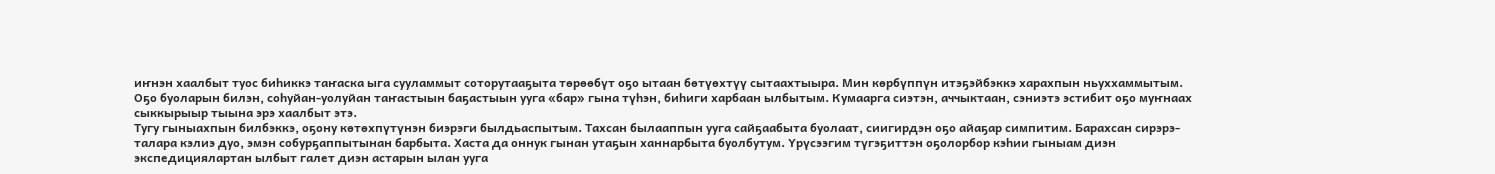иҥнэн хаалбыт туос биһиккэ таҥаска ыга сууламмыт соторутааҕыта төрөөбүт оҕо ытаан бөтүөхтүү сытаахтыыра. Мин көрбүппүн итэҕэйбэккэ харахпын ньуххаммытым. Оҕо буоларын билэн, соһуйан-уолуйан таҥастыын баҕастыын ууга «бар» гына түһэн, биһиги харбаан ылбытым. Кумаарга сиэтэн, аччыктаан, сэниэтэ эстибит оҕо муҥнаах сыккырыыр тыына эрэ хаалбыт этэ.
Тугу гыныахпын билбэккэ, оҕону көтөхпүтүнэн биэрэги былдьаспытым. Тахсан былааппын ууга сайҕаабыта буолаат, сиигирдэн оҕо айаҕар симпитим. Барахсан сирэрэ-талара кэлиэ дуо, эмэн собурҕаппытынан барбыта. Хаста да оннук гынан утаҕын ханнарбыта буолбутум. Үрүсээгим түгэҕиттэн оҕолорбор кэһии гыныам диэн экспедициялартан ылбыт галет диэн астарын ылан ууга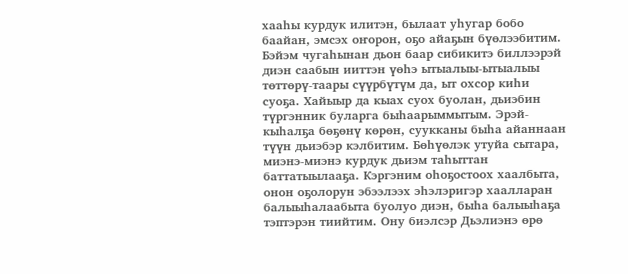хааһы курдук илитэн, былаат уһугар бобо баайан, эмсэх оҥорон, оҕо айаҕын бүөлээбитим. Бэйэм чугаһынан дьон баар сибикитэ биллээрэй диэн саабын ииттэн үөһэ ытыалыы-ытыалыы төттөрү-таары сүүрбүтүм да, ыт охсор киһи суоҕа. Хайыыр да кыах суох буолан, дьиэбин түргэнник буларга быһаарыммытым. Эрэй-кыһалҕа бөҕөнү көрөн, суукканы быһа айаннаан түүн дьиэбэр кэлбитим. Бөһүөлэк утуйа сытара, миэнэ-миэнэ курдук дьиэм таһыттан баттатыылааҕа. Кэргэним оһоҕостоох хаалбыта, онон оҕолорун эбээлээх эһэлэригэр хаалларан балыыһалаабыта буолуо диэн, быһа балыыһаҕа тэптэрэн тиийтим. Ону биэлсэр Дьэлиэнэ өрө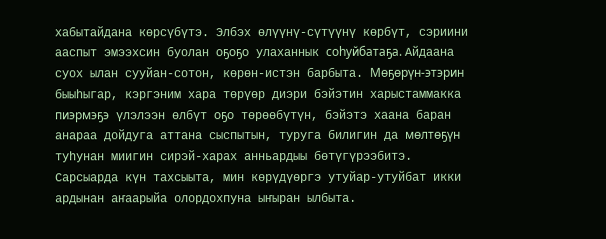хабытайдана көрсүбүтэ. Элбэх өлүүнү-сүтүүнү көрбүт, сэриини ааспыт эмээхсин буолан оҕоҕо улаханнык соһуйбатаҕа. Айдаана суох ылан сууйан-сотон, көрөн-истэн барбыта. Мөҕөрүн-этэрин быыһыгар, кэргэним хара төрүөр диэри бэйэтин харыстаммакка пиэрмэҕэ үлэлээн өлбүт оҕо төрөөбүтүн, бэйэтэ хаана баран анараа дойдуга аттана сыспытын, туруга билигин да мөлтөҕүн туһунан миигин сирэй-харах анньардыы бөтүгүрээбитэ.
Сарсыарда күн тахсыыта, мин көрүдүөргэ утуйар-утуйбат икки ардынан аҥаарыйа олордохпуна ыҥыран ылбыта.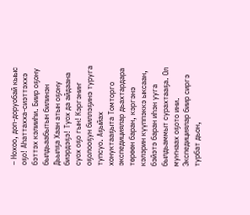– Нохоо, доп-доруобай кыыс оҕо! Аһаттахха-сиэттэххэ бэттэх кэлииһи. Биир оҕону былдьаабытын билинэн Дьылҕа Хаан атын оҕону биэрдэҕэ! Туох да айдаана суох оҕо гын! Кэргэниҥ оҕолооҕун биллэҕинэ туруга тупсуо. Аҕыйах хонуктааҕыта Томторго экспедициялар дьахтардара төрөөн баран, кэргэнэ кэлэрин күүппэккэ ыксаан, бэйэтэ баран иһэн ууга былдьаммыт сурахтааҕа. Ол муҥнаах оҕото ини. Экспедициялар биир сиргэ турбат дьон,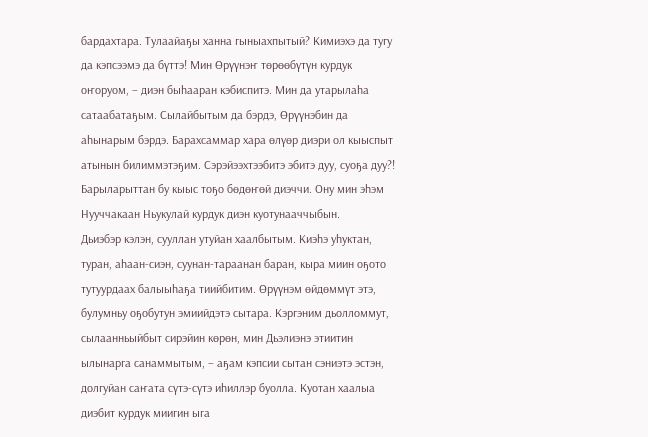бардахтара. Тулаайаҕы ханна гыныахпытый? Кимиэхэ да тугу да кэпсээмэ да бүттэ! Мин Өрүүнэҥ төрөөбүтүн курдук оҥоруом, – диэн быһааран кэбиспитэ. Мин да утарылаһа сатаабатаҕым. Сылайбытым да бэрдэ, Өрүүнэбин да аһынарым бэрдэ. Барахсаммар хара өлүөр диэри ол кыыспыт атынын билиммэтэҕим. Сэрэйээхтээбитэ эбитэ дуу, суоҕа дуу?! Барыларыттан бу кыыс тоҕо бөдөҥөй диэччи. Ону мин эһэм Нууччакаан Ньукулай курдук диэн куотунааччыбын.
Дьиэбэр кэлэн, сууллан утуйан хаалбытым. Киэһэ уһуктан, туран, аһаан-сиэн, суунан-тараанан баран, кыра миин оҕото тутуурдаах балыыһаҕа тиийбитим. Өрүүнэм өйдөммүт этэ, булумньу оҕобутун эмиийдэтэ сытара. Кэргэним дьолломмут, сылаанньыйбыт сирэйин көрөн, мин Дьэлиэнэ этиитин ылынарга санаммытым, – аҕам кэпсии сытан сэниэтэ эстэн, долгуйан саҥата сүтэ-сүтэ иһиллэр буолла. Куотан хаалыа диэбит курдук миигин ыга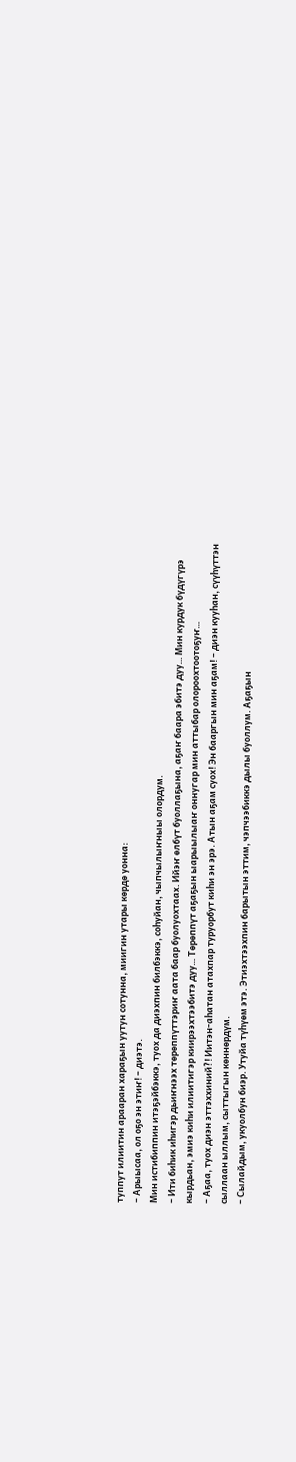туппут илиитин арааран хараҕын уутун сотунна, миигин утары көрдө уонна:
– Арыысаа, ол оҕо эн этиҥ! – диэтэ.
Мин истибиппин итэҕэйбэккэ, туох да диэхпин билбэккэ, соһуйан, чыпчылыҥныы олордум.
– Ити биһик иһигэр дьиҥнээх төрөппүттэриҥ аата баар буолуохтаах. Ийэҥ өлбүт буоллаҕына, аҕаҥ баара эбитэ дуу… Мин курдук бүдүгүрэ кырдьан, эмиэ киһи илиитигэр киирээхтээбитэ дуу… Төрөппүт аҕаҕын ыарыылыаҥ оннугар мин аттыбар олороохтоотоҕуҥ…
– Аҕаа, туох диэн эттэххиний?! Иитэн-аһатан атахпар туруорбут киһи эн эрэ. Атын аҕам суох! Эн бааргын мин аҕам! – диэн кууһан, сүүһүттэн сыллаан ыллым, сыттыгын көннөрдүм.
– Сылайдым, укуолбун биэр. Утуйа түһүөм этэ. Этиэхтээхпин барытын эттим, чэпчээбиккэ дылы буоллум. Аҕаҕын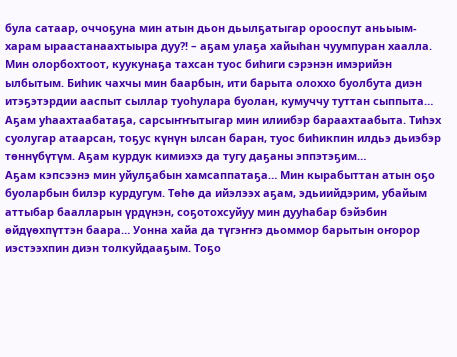була сатаар, оччоҕуна мин атын дьон дьылҕатыгар орооспут аньыым-харам ыраастанаахтыыра дуу?! – аҕам улаҕа хайыһан чуумпуран хаалла.
Мин олорбохтоот, куукунаҕа тахсан туос биһиги сэрэнэн имэрийэн ылбытым. Биһик чахчы мин баарбын, ити барыта олоххо буолбута диэн итэҕэтэрдии ааспыт сыллар туоһулара буолан, кумуччу туттан сыппыта…
Аҕам уһаахтаабатаҕа, сарсыҥҥытыгар мин илиибэр бараахтаабыта. Тиһэх суолугар атаарсан, тоҕус күнүн ылсан баран, туос биһикпин илдьэ дьиэбэр төннүбүтүм. Аҕам курдук кимиэхэ да тугу даҕаны эппэтэҕим…
Аҕам кэпсээнэ мин уйулҕабын хамсаппатаҕа… Мин кырабыттан атын оҕо буоларбын билэр курдугум. Төһө да ийэлээх аҕам, эдьиийдэрим, убайым аттыбар баалларын үрдүнэн, соҕотохсуйуу мин дууһабар бэйэбин өйдүөхпүттэн баара… Уонна хайа да түгэҥҥэ дьоммор барытын оҥорор иэстээхпин диэн толкуйдааҕым. Тоҕо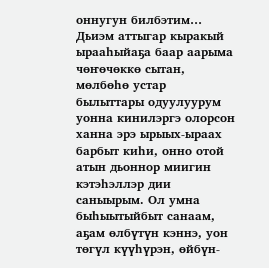оннугун билбэтим… Дьиэм аттыгар кыракый ырааһыйаҕа баар аарыма чөҥөчөккө сытан, мөлбөһө устар былыттары одуулуурум уонна кинилэргэ олорсон ханна эрэ ырыых-ыраах барбыт киһи, онно отой атын дьоннор миигин кэтэһэллэр дии саныырым. Ол умна быһыытыйбыт санаам, аҕам өлбүтүн кэннэ, уон төгүл күүһүрэн, өйбүн-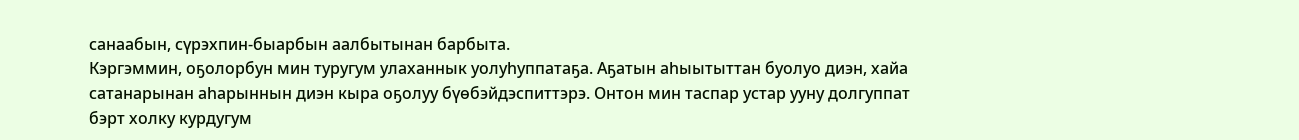санаабын, сүрэхпин-быарбын аалбытынан барбыта.
Кэргэммин, оҕолорбун мин туругум улаханнык уолуһуппатаҕа. Аҕатын аһыытыттан буолуо диэн, хайа сатанарынан аһарыннын диэн кыра оҕолуу бүөбэйдэспиттэрэ. Онтон мин таспар устар ууну долгуппат бэрт холку курдугум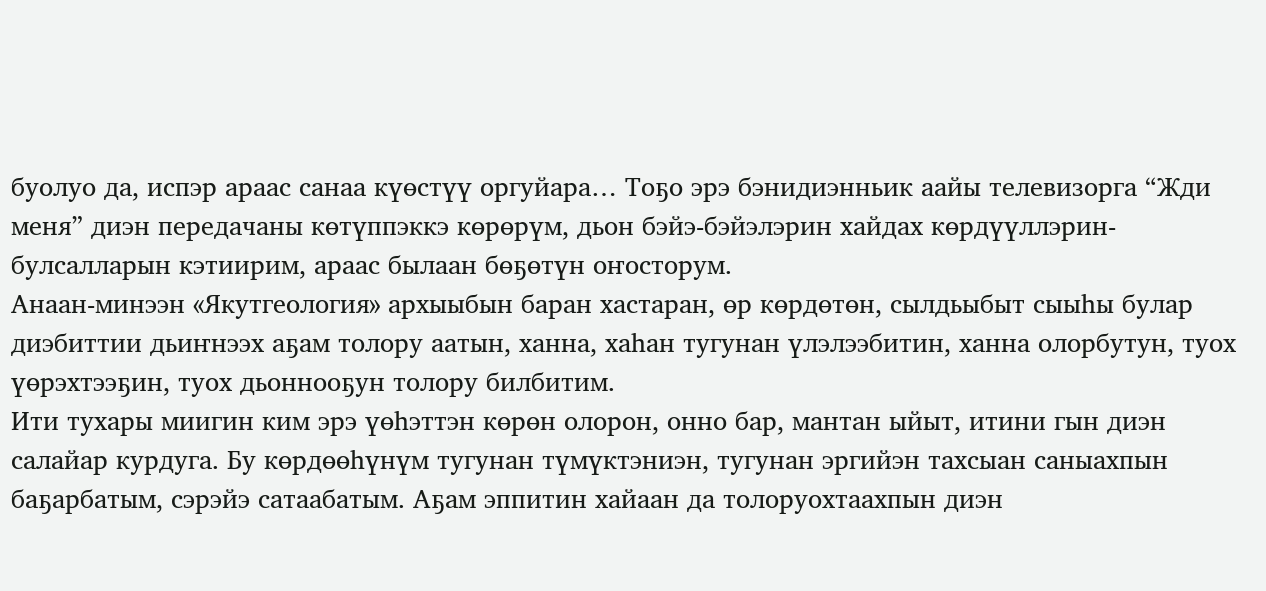буолуо да, испэр араас санаа күөстүү оргуйара… Тоҕо эрэ бэнидиэнньик аайы телевизорга “Жди меня” диэн передачаны көтүппэккэ көрөрүм, дьон бэйэ-бэйэлэрин хайдах көрдүүллэрин-булсалларын кэтиирим, араас былаан бөҕөтүн оҥосторум.
Анаан-минээн «Якутгеология» архыыбын баран хастаран, өр көрдөтөн, сылдьыбыт сыыһы булар диэбиттии дьиҥнээх аҕам толору аатын, ханна, хаһан тугунан үлэлээбитин, ханна олорбутун, туох үөрэхтээҕин, туох дьоннооҕун толору билбитим.
Ити тухары миигин ким эрэ үөһэттэн көрөн олорон, онно бар, мантан ыйыт, итини гын диэн салайар курдуга. Бу көрдөөһүнүм тугунан түмүктэниэн, тугунан эргийэн тахсыан саныахпын баҕарбатым, сэрэйэ сатаабатым. Аҕам эппитин хайаан да толоруохтаахпын диэн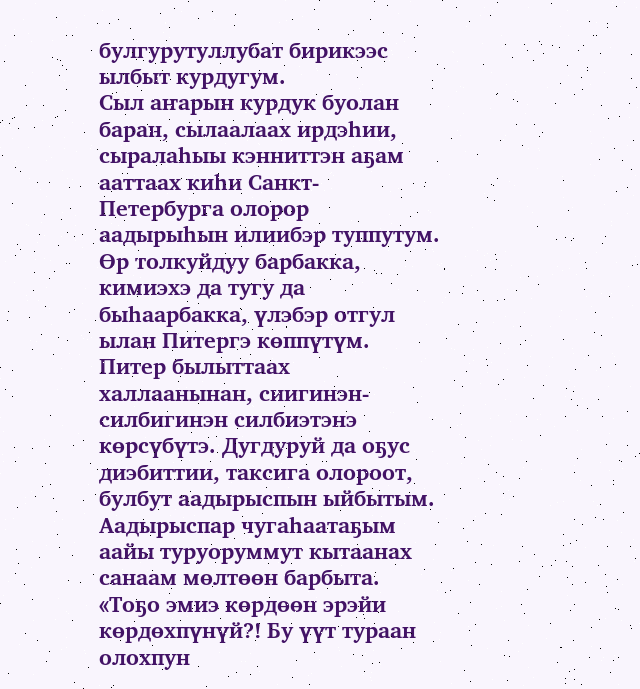булгурутуллубат бирикээс ылбыт курдугум.
Сыл аҥарын курдук буолан баран, сылаалаах ирдэһии, сыралаһыы кэнниттэн аҕам ааттаах киһи Санкт-Петербурга олорор аадырыһын илиибэр туппутум. Өр толкуйдуу барбакка, кимиэхэ да тугу да быһаарбакка, үлэбэр отгул ылан Питергэ көппүтүм.
Питер былыттаах халлаанынан, сиигинэн-силбигинэн силбиэтэнэ көрсүбүтэ. Дугдуруй да оҕус диэбиттии, таксига олороот, булбут аадырыспын ыйбытым. Аадырыспар чугаһаатаҕым аайы туруоруммут кытаанах санаам мөлтөөн барбыта. «Тоҕо эмиэ көрдөөн эрэйи көрдөхпүнүй?! Бу үүт тураан олохпун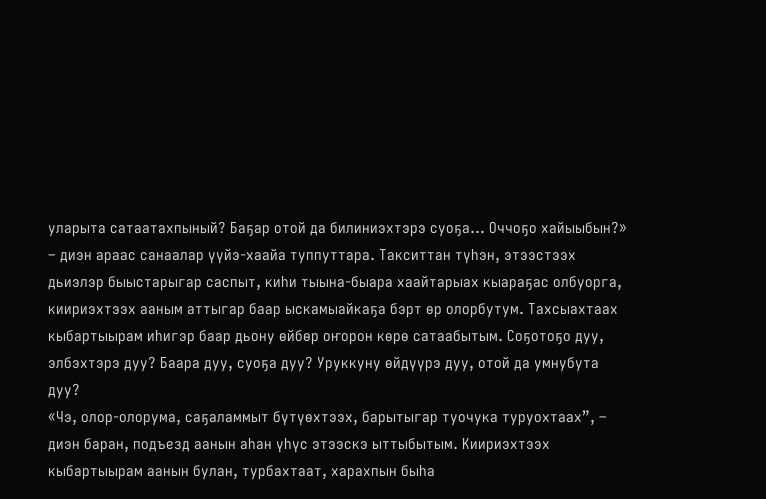уларыта сатаатахпыный? Баҕар отой да билиниэхтэрэ суоҕа… Оччоҕо хайыыбын?» – диэн араас санаалар үүйэ-хаайа туппуттара. Такситтан түһэн, этээстээх дьиэлэр быыстарыгар саспыт, киһи тыына-быара хаайтарыах кыараҕас олбуорга, киириэхтээх ааным аттыгар баар ыскамыайкаҕа бэрт өр олорбутум. Тахсыахтаах кыбартыырам иһигэр баар дьону өйбөр оҥорон көрө сатаабытым. Соҕотоҕо дуу, элбэхтэрэ дуу? Баара дуу, суоҕа дуу? Уруккуну өйдүүрэ дуу, отой да умнубута дуу?
«Чэ, олор-олорума, саҕаламмыт бүтүөхтээх, барытыгар туочука туруохтаах”, – диэн баран, подъезд аанын аһан үһүс этээскэ ыттыбытым. Киириэхтээх кыбартыырам аанын булан, турбахтаат, харахпын быһа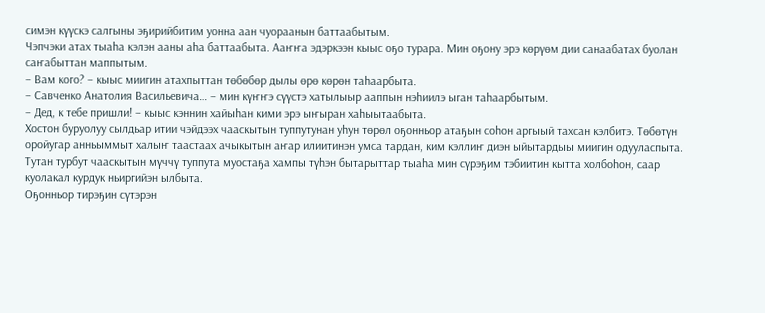симэн күүскэ салгыны эҕирийбитим уонна аан чуораанын баттаабытым.
Чэпчэки атах тыаһа кэлэн ааны аһа баттаабыта. Ааҥҥа эдэркээн кыыс оҕо турара. Мин оҕону эрэ көрүөм дии санаабатах буолан саҥабыттан маппытым.
– Вам кого? – кыыс миигин атахпыттан төбөбөр дылы өрө көрөн таһаарбыта.
– Савченко Анатолия Васильевича… – мин күҥҥэ сүүстэ хатылыыр ааппын нэһиилэ ыган таһаарбытым.
– Дед, к тебе пришли! – кыыс кэннин хайыһан кими эрэ ыҥыран хаһыытаабыта.
Хостон буруолуу сылдьар итии чэйдээх чааскытын туппутунан уһун төрөл оҕонньор атаҕын соһон аргыый тахсан кэлбитэ. Төбөтүн оройугар анньыммыт халыҥ таастаах ачыкытын аҥар илиитинэн умса тардан, ким кэллиҥ диэн ыйытардыы миигин одууласпыта.
Тутан турбут чааскытын мүччү туппута муостаҕа хампы түһэн бытарыттар тыаһа мин сүрэҕим тэбиитин кытта холбоһон, саар куолакал курдук ньиргийэн ылбыта.
Оҕонньор тирэҕин сүтэрэн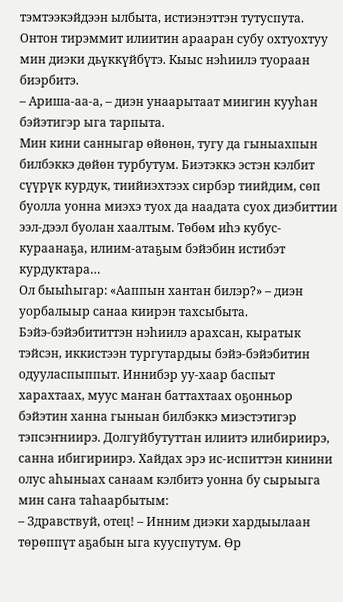тэмтээкэйдээн ылбыта, истиэнэттэн тутуспута. Онтон тирэммит илиитин арааран субу охтуохтуу мин диэки дьүккүйбүтэ. Кыыс нэһиилэ туораан биэрбитэ.
– Ариша-аа-а, – диэн унаарытаат миигин кууһан бэйэтигэр ыга тарпыта.
Мин кини санныгар өйөнөн, тугу да гыныахпын билбэккэ дөйөн турбутум. Биэтэккэ эстэн кэлбит сүүрүк курдук, тиийиэхтээх сирбэр тиийдим, сөп буолла уонна миэхэ туох да наадата суох диэбиттии ээл-дээл буолан хаалтым. Төбөм иһэ кубус-кураанаҕа, илиим-атаҕым бэйэбин истибэт курдуктара…
Ол быыһыгар: «Ааппын хантан билэр?» – диэн уорбалыыр санаа киирэн тахсыбыта.
Бэйэ-бэйэбититтэн нэһиилэ арахсан, кыратык тэйсэн, иккистээн тургутардыы бэйэ-бэйэбитин одууласпыппыт. Иннибэр уу-хаар баспыт харахтаах, муус маҥан баттахтаах оҕонньор бэйэтин ханна гыныан билбэккэ миэстэтигэр тэпсэҥниирэ. Долгуйбутуттан илиитэ илибириирэ, санна ибигириирэ. Хайдах эрэ ис-испиттэн кинини олус аһыныах санаам кэлбитэ уонна бу сырыыга мин саҥа таһаарбытым:
– Здравствуй, отец! – Инним диэки хардыылаан төрөппүт аҕабын ыга кууспутум. Өр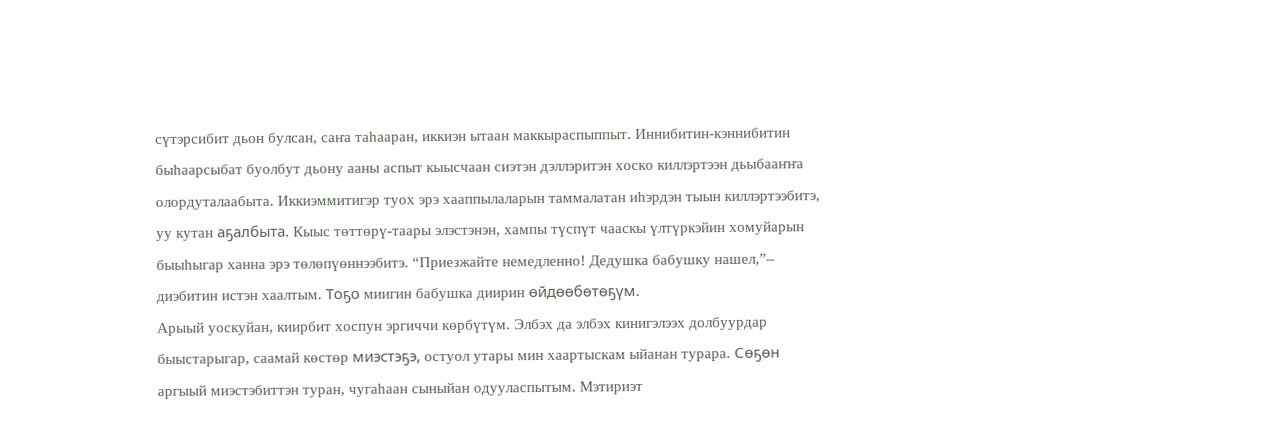сүтэрсибит дьон булсан, саҥа таһааран, иккиэн ытаан маккыраспыппыт. Иннибитин-кэннибитин быһаарсыбат буолбут дьону ааны аспыт кыысчаан сиэтэн дэллэритэн хоско киллэртээн дьыбааҥҥа олордуталаабыта. Иккиэммитигэр туох эрэ хааппылаларын таммалатан иһэрдэн тыын киллэртээбитэ, уу кутан аҕалбыта. Кыыс төттөрү-таары элэстэнэн, хампы түспүт чааскы үлтүркэйин хомуйарын быыһыгар ханна эрэ төлөпүөннээбитэ. “Приезжайте немедленно! Дедушка бабушку нашел,”– диэбитин истэн хаалтым. Тоҕо миигин бабушка диирин өйдөөбөтөҕүм.
Арыый уоскуйан, киирбит хоспун эргиччи көрбүтүм. Элбэх да элбэх кинигэлээх долбуурдар быыстарыгар, саамай көстөр миэстэҕэ, остуол утары мин хаартыскам ыйанан турара. Сөҕөн аргыый миэстэбиттэн туран, чугаһаан сыныйан одууласпытым. Мэтириэт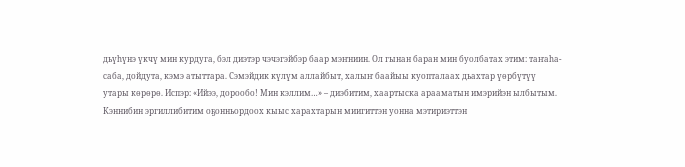дьүһүнэ үкчү мин курдуга, бэл диэтэр чэчэгэйбэр баар мэҥниин. Ол гынан баран мин буолбатах этим: таҥаһа-саба, дойдута, кэмэ атыттара. Сэмэйдик күлүм аллайбыт, халыҥ баайыы куопталаах дьахтар үөрбүтүү утары көрөрө. Испэр: «Ийээ, дорообо! Мин кэллим…» – диэбитим, хаартыска арааматын имэрийэн ылбытым.
Кэннибин эргиллибитим оҕонньордоох кыыс харахтарын миигиттэн уонна мэтириэттэн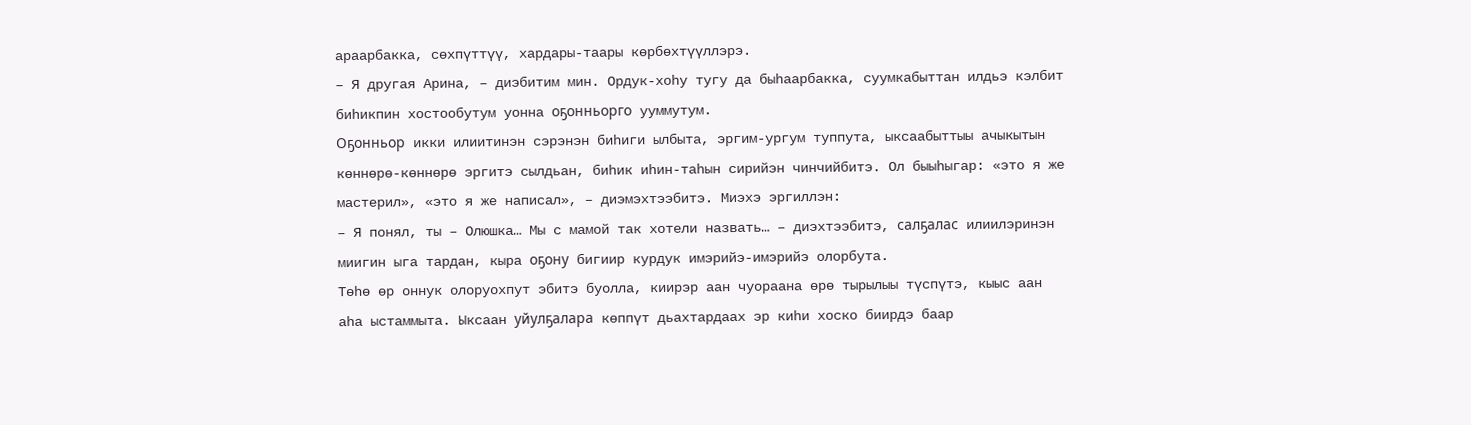араарбакка, сөхпүттүү, хардары-таары көрбөхтүүллэрэ.
– Я другая Арина, – диэбитим мин. Ордук-хоһу тугу да быһаарбакка, суумкабыттан илдьэ кэлбит биһикпин хостообутум уонна оҕонньорго ууммутум.
Оҕонньор икки илиитинэн сэрэнэн биһиги ылбыта, эргим-ургум туппута, ыксаабыттыы ачыкытын көннөрө-көннөрө эргитэ сылдьан, биһик иһин-таһын сирийэн чинчийбитэ. Ол быыһыгар: «это я же мастерил», «это я же написал», – диэмэхтээбитэ. Миэхэ эргиллэн:
– Я понял, ты – Олюшка… Мы с мамой так хотели назвать… – диэхтээбитэ, салҕалас илиилэринэн миигин ыга тардан, кыра оҕону бигиир курдук имэрийэ-имэрийэ олорбута.
Төһө өр оннук олоруохпут эбитэ буолла, киирэр аан чуораана өрө тырылыы түспүтэ, кыыс аан аһа ыстаммыта. Ыксаан уйулҕалара көппүт дьахтардаах эр киһи хоско биирдэ баар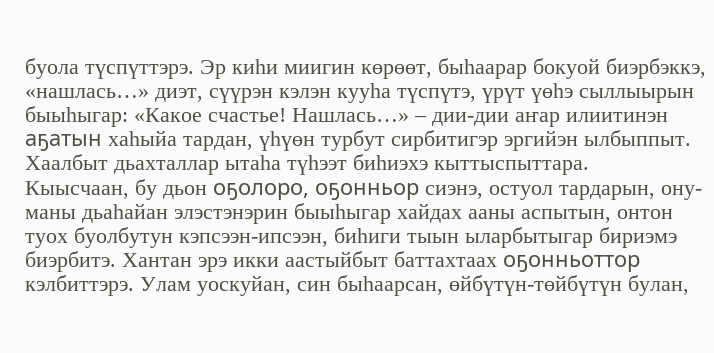буола түспүттэрэ. Эр киһи миигин көрөөт, быһаарар бокуой биэрбэккэ, «нашлась…» диэт, сүүрэн кэлэн кууһа түспүтэ, үрүт үөһэ сыллыырын быыһыгар: «Какое счастье! Нашлась…» – дии-дии аҥар илиитинэн аҕатын хаһыйа тардан, үһүөн турбут сирбитигэр эргийэн ылбыппыт. Хаалбыт дьахталлар ытаһа түһээт биһиэхэ кыттыспыттара.
Кыысчаан, бу дьон оҕолоро, оҕонньор сиэнэ, остуол тардарын, ону-маны дьаһайан элэстэнэрин быыһыгар хайдах ааны аспытын, онтон туох буолбутун кэпсээн-ипсээн, биһиги тыын ыларбытыгар бириэмэ биэрбитэ. Хантан эрэ икки аастыйбыт баттахтаах оҕонньоттор кэлбиттэрэ. Улам уоскуйан, син быһаарсан, өйбүтүн-төйбүтүн булан,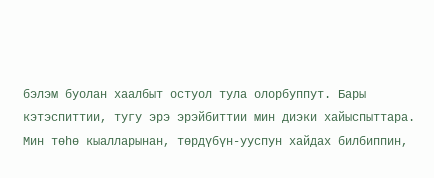бэлэм буолан хаалбыт остуол тула олорбуппут. Бары кэтэспиттии, тугу эрэ эрэйбиттии мин диэки хайыспыттара.
Мин төһө кыалларынан, төрдүбүн-ууспун хайдах билбиппин,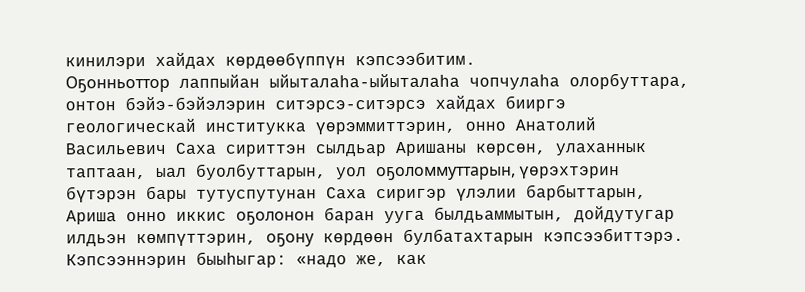кинилэри хайдах көрдөөбүппүн кэпсээбитим.
Оҕонньоттор лаппыйан ыйыталаһа-ыйыталаһа чопчулаһа олорбуттара, онтон бэйэ-бэйэлэрин ситэрсэ-ситэрсэ хайдах бииргэ геологическай институкка үөрэммиттэрин, онно Анатолий Васильевич Саха сириттэн сылдьар Аришаны көрсөн, улаханнык таптаан, ыал буолбуттарын, уол оҕоломмуттарын, үөрэхтэрин бүтэрэн бары тутуспутунан Саха сиригэр үлэлии барбыттарын, Ариша онно иккис оҕолонон баран ууга былдьаммытын, дойдутугар илдьэн көмпүттэрин, оҕону көрдөөн булбатахтарын кэпсээбиттэрэ. Кэпсээннэрин быыһыгар: «надо же, как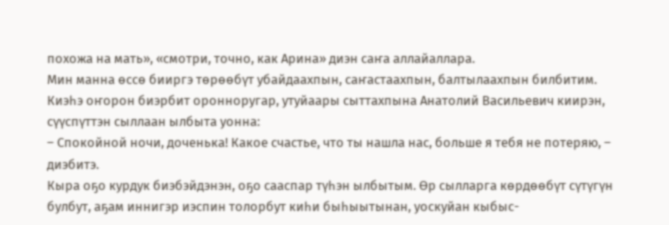похожа на мать», «смотри, точно, как Арина» диэн саҥа аллайаллара.
Мин манна өссө бииргэ төрөөбүт убайдаахпын, саҥастаахпын, балтылаахпын билбитим.
Киэһэ оҥорон биэрбит оронноругар, утуйаары сыттахпына Анатолий Васильевич киирэн, сүүспүттэн сыллаан ылбыта уонна:
– Спокойной ночи, доченька! Какое счастье, что ты нашла нас, больше я тебя не потеряю, – диэбитэ.
Кыра оҕо курдук биэбэйдэнэн, оҕо сааспар түһэн ылбытым. Өр сылларга көрдөөбүт сүтүгүн булбут, аҕам иннигэр иэспин толорбут киһи быһыытынан, уоскуйан кыбыс-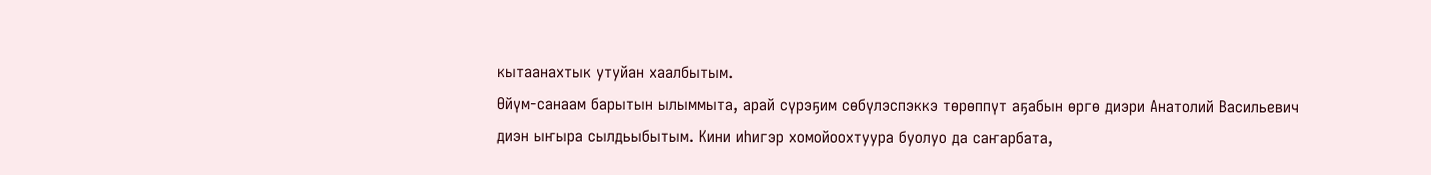кытаанахтык утуйан хаалбытым.
Өйүм-санаам барытын ылыммыта, арай сүрэҕим сөбүлэспэккэ төрөппүт аҕабын өргө диэри Анатолий Васильевич диэн ыҥыра сылдьыбытым. Кини иһигэр хомойоохтуура буолуо да саҥарбата,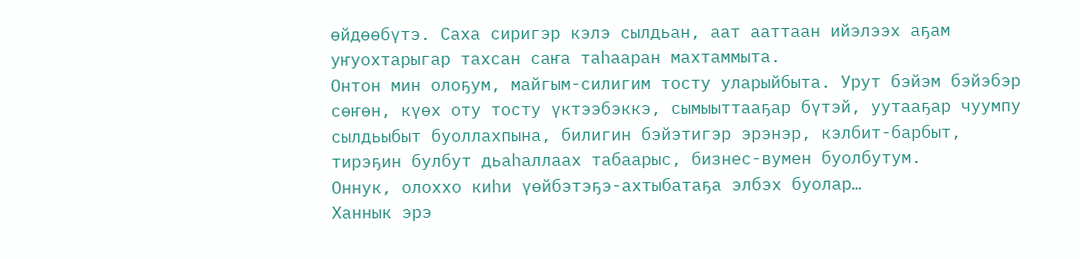өйдөөбүтэ. Саха сиригэр кэлэ сылдьан, аат ааттаан ийэлээх аҕам уҥуохтарыгар тахсан саҥа таһааран махтаммыта.
Онтон мин олоҕум, майгым-силигим тосту уларыйбыта. Урут бэйэм бэйэбэр сөҥөн, күөх оту тосту үктээбэккэ, сымыыттааҕар бүтэй, уутааҕар чуумпу сылдьыбыт буоллахпына, билигин бэйэтигэр эрэнэр, кэлбит-барбыт, тирэҕин булбут дьаһаллаах табаарыс, бизнес-вумен буолбутум.
Оннук, олоххо киһи үөйбэтэҕэ-ахтыбатаҕа элбэх буолар…
Ханнык эрэ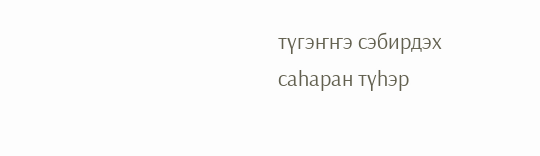түгэҥҥэ сэбирдэх саһаран түһэр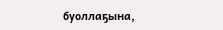буоллаҕына,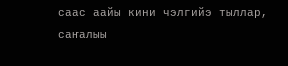саас аайы кини чэлгийэ тыллар, саҥалыы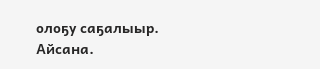олоҕу саҕалыыр.
Айсана.